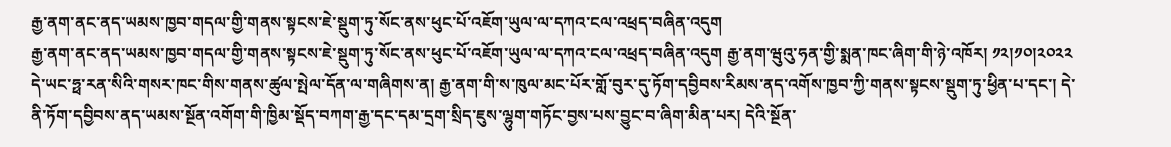རྒྱ་ནག་ནང་ནད་ཡམས་ཁྱབ་གདལ་གྱི་གནས་སྟངས་ཇེ་སྡུག་ཏུ་སོང་ནས་ཕུང་པོ་འཇོག་ཡུལ་ལ་དཀའ་ངལ་འཕྲད་བཞིན་འདུག
རྒྱ་ནག་ནང་ནད་ཡམས་ཁྱབ་གདལ་གྱི་གནས་སྟངས་ཇེ་སྡུག་ཏུ་སོང་ནས་ཕུང་པོ་འཇོག་ཡུལ་ལ་དཀའ་ངལ་འཕྲད་བཞིན་འདུག རྒྱ་ནག་ཝུའུ་ཧན་གྱི་སྨན་ཁང་ཞིག་གི་ཉེ་འཁོར། ༡༢།༡༠།༢༠༢༢
དེ་ཡང་ཧྥ་རན་སིའི་གསར་ཁང་གིས་གནས་ཚུལ་སྤེལ་དོན་ལ་གཞིགས་ན། རྒྱ་ནག་གི་ས་ཁུལ་མང་པོར་གློ་བུར་དུ་ཏོག་དབྱིབས་རིམས་ནད་འགོས་ཁྱབ་ཀྱི་གནས་སྟངས་སྡུག་ཏུ་ཕྱིན་པ་དང་། དེ་ནི་ཏོག་དབྱིབས་ནད་ཡམས་སྔོན་འགོག་གི་ཁྱིམ་སྡོད་བཀག་རྒྱ་དང་དམ་དྲག་སྲིད་ཇུས་ལྷུག་གཏོང་བྱས་པས་བྱུང་བ་ཞིག་མིན་པར། དེའི་སྔོན་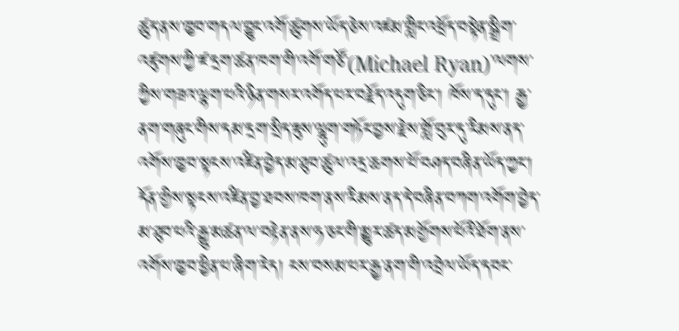ཚུད་ནས་ཁྱབ་གདལ་བྱུང་འགོ་ཚུགས་ཡོད་ཅེས་འཛམ་གླིང་འཕྲོད་བསྟེན་སྒྲིག་འཛུགས་ཀྱི་ཛ་དྲག་ཚན་ཁག་གི་འགོ་གཙོ་(Michael Ryan)་ལགས་ཀྱིས་གཟའ་ལྷག་པའི་ཉིན་གསར་འགོད་པར་བརྗོད་འདུག་ཅིང་། ཁོས་ད་དུང་། རྒྱ་ནག་གཞུང་གིས་དམ་དྲག་སྲིད་ཇུས་ལྷུག་གཏོང་བྱས་རྗེས་གློ་བུར་དུ་རིམས་ནད་འགོས་ཁྱབ་སྟངས་འཛིན་བྱེད་མ་ཐུབ་ཚུལ་འདྲ་ཆགས་པོ་བཤད་བཞིན་ཡོད་ཀྱང་། དོན་གྱིས་སྟངས་འཛིན་བྱ་ཐབས་ཁག་ནས་རིམས་ནད་དེ་བཞིན་བཀག་འགོག་བྱེད་མ་ཐུབ་པའི་རྒྱུ་མཚན་ལ་བརྟེན་ནས་ཧ་ཅང་གི་མྱུར་ཚད་མགྱོགས་པོའི་ཐོག་ནས་འགོས་ཁྱབ་ཕྱིན་པ་ཞིག་རེད། ངས་བསམ་པར་རྒྱ་ནག་གི་འབྲེལ་ཡོད་དབང་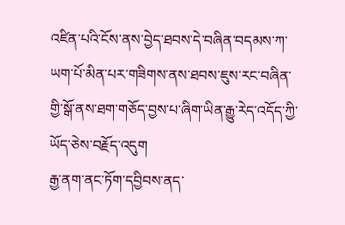འཛིན་པའི་ངོས་ནས་བྱེད་ཐབས་དེ་བཞིན་བདམས་ཀ་ཡག་པོ་མིན་པར་གཟིགས་ནས་ཐབས་ཇུས་རང་བཞིན་གྱི་སྒོ་ནས་ཐག་གཅོད་བྱས་པ་ཞིག་ཡིན་རྒྱུ་རེད་འདོད་ཀྱི་ཡོད་ཅེས་བརྗོད་འདུག
རྒྱ་ནག་ནང་ཏོག་དབྱིབས་ནད་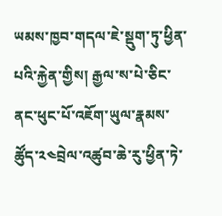ཡམས་ཁྱབ་གདལ་ཇེ་སྡུག་ཏུ་ཕྱིན་པའི་རྐྱེན་གྱིས། རྒྱལ་ས་པེ་ཅིང་ནང་ཕུང་པོ་འཇོག་ཡུལ་རྣམས་ཚོུད་༢༤བྲེལ་འཚུབ་ཆེ་རུ་ཕྱིན་ཏེ་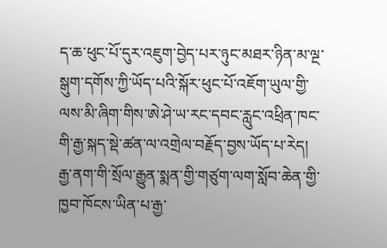ད་ཆ་ཕུང་པོ་དུར་འཇུག་བྱེད་པར་ཉུང་མཐར་ཉིན་མ་ལྔ་སྒུག་དགོས་ཀྱི་ཡོད་པའི་སྐོར་ཕུང་པོ་འཇོག་ཡུལ་གྱི་ལས་མི་ཞིག་གིས་ཨེ་ཤེ་ཡ་རང་དབང་རླུང་འཕྲིན་ཁང་གི་རྒྱ་སྐད་སྡེ་ཚན་ལ་འགྲེལ་བརྗོད་བྱས་ཡོད་པ་རེད།
རྒྱ་ནག་གི་སྲོལ་རྒྱུན་སྨན་གྱི་གཙུག་ལག་སློབ་ཆེན་གྱི་ཁྱབ་ཁོངས་ཡིན་པ་རྒྱ་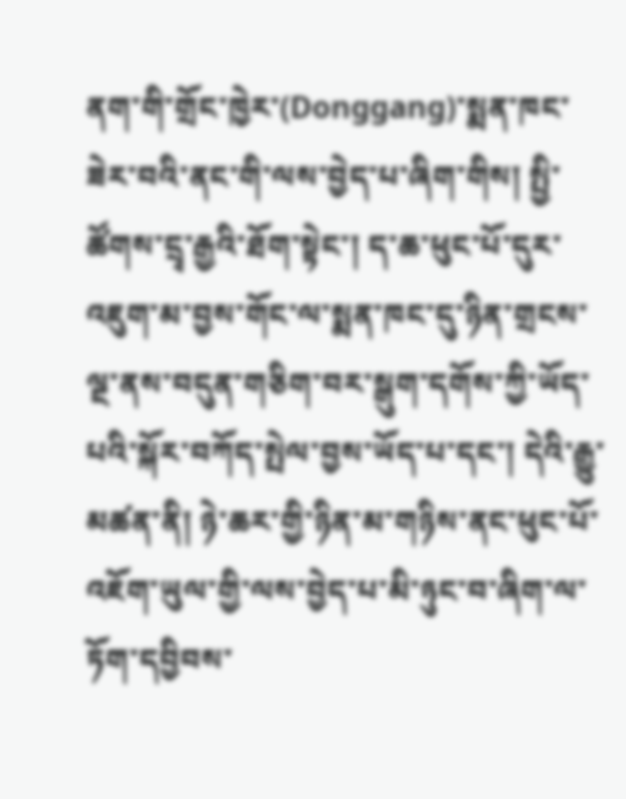ནག་གི་གྲོང་ཁྱེར་(Donggang)་སྨན་ཁང་ཟེར་བའི་ནང་གི་ལས་བྱེད་པ་ཞིག་གིས། སྤྱི་ཚོགས་དྲྭ་རྒྱའི་ཐོག་སྟེང་། ད་ཆ་ཕུང་པོ་དུར་འཇུག་མ་བྱས་གོང་ལ་སྨན་ཁང་དུ་ཉིན་གྲངས་ལྔ་ནས་བདུན་གཅིག་བར་སྒུག་དགོས་ཀྱི་ཡོད་པའི་སྐོར་བཀོད་སྤེལ་བྱས་ཡོད་པ་དང་། དེའི་རྒྱུ་མཚན་ནི། ཉེ་ཆར་གྱི་ཉིན་མ་གཉིས་ནང་ཕུང་པོ་འཇོག་ཡུལ་གྱི་ལས་བྱེད་པ་མི་ཉུང་བ་ཞིག་ལ་ཏོག་དབྱིབས་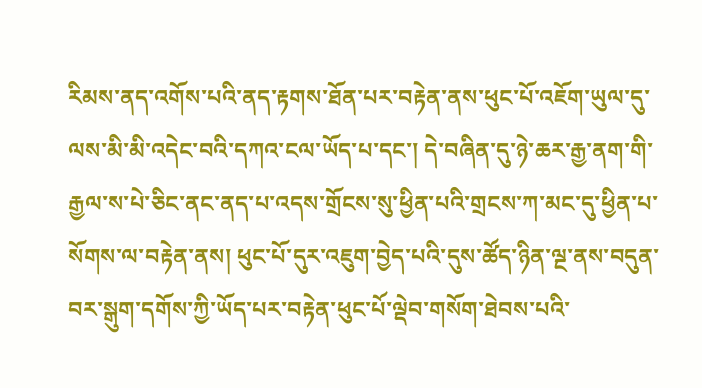རིམས་ནད་འགོས་པའི་ནད་རྟགས་ཐོན་པར་བརྟེན་ནས་ཕུང་པོ་འཇོག་ཡུལ་དུ་ལས་མི་མི་འདེང་བའི་དཀའ་ངལ་ཡོད་པ་དང་། དེ་བཞིན་དུ་ཉེ་ཆར་རྒྱ་ནག་གི་རྒྱལ་ས་པེ་ཅིང་ནང་ནད་པ་འདས་གྲོངས་སུ་ཕྱིན་པའི་གྲངས་ཀ་མང་དུ་ཕྱིན་པ་སོགས་ལ་བརྟེན་ནས། ཕུང་པོ་དུར་འཇུག་བྱེད་པའི་དུས་ཚོད་ཉིན་ལྔ་ནས་བདུན་བར་སྒུག་དགོས་ཀྱི་ཡོད་པར་བརྟེན་ཕུང་པོ་ལྡེབ་གསོག་ཐེབས་པའི་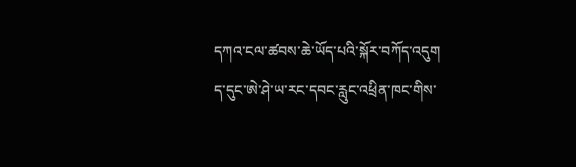དཀའ་ངལ་ཚབས་ཆེ་ཡོད་པའི་སྐོར་བཀོད་འདུག
ད་དུང་ཨེ་ཤེ་ཡ་རང་དབང་རླུང་འཕྲིན་ཁང་གིས་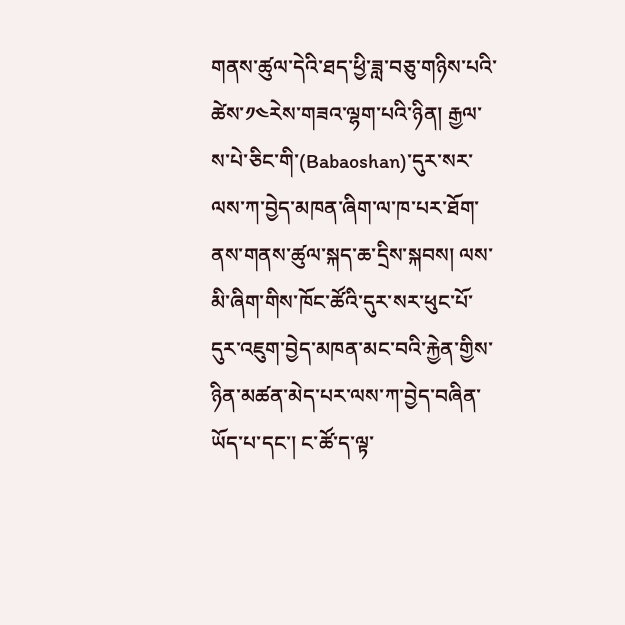གནས་ཚུལ་དེའི་ཐད་ཕྱི་ཟླ་བཅུ་གཉིས་པའི་ཚེས་༡༤རེས་གཟའ་ལྷག་པའི་ཉིན། རྒྱལ་ས་པེ་ཅིང་གི་(Babaoshan)་དུར་སར་ལས་ཀ་བྱེད་མཁན་ཞིག་ལ་ཁ་པར་ཐོག་ནས་གནས་ཚུལ་སྐད་ཆ་དྲིས་སྐབས། ལས་མི་ཞིག་གིས་ཁོང་ཚོའི་དུར་སར་ཕུང་པོ་དུར་འཇུག་བྱེད་མཁན་མང་བའི་རྐྱེན་གྱིས་ཉིན་མཚན་མེད་པར་ལས་ཀ་བྱེད་བཞིན་ཡོད་པ་དང་། ང་ཚོ་ད་ལྟ་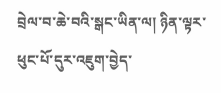བྲེལ་བ་ཆེ་བའི་སྒང་ཡིན་ལ། ཉིན་ལྟར་ཕུང་པོ་དུར་འཇུག་བྱེད་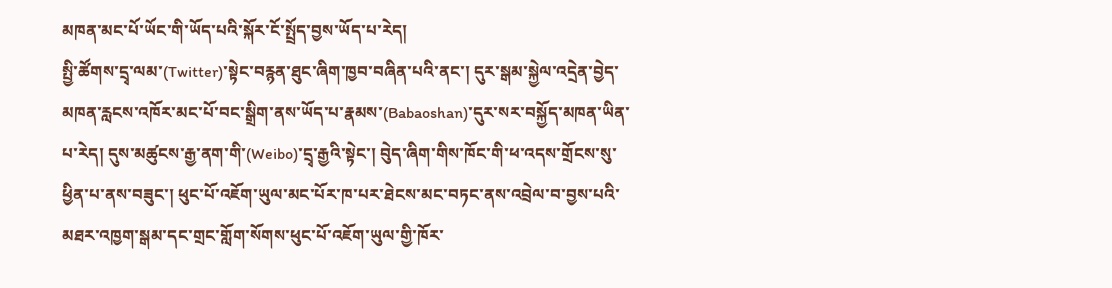མཁན་མང་པོ་ཡོང་གི་ཡོད་པའི་སྐོར་ངོ་སྤྲོད་བྱས་ཡོད་པ་རེད།
སྤྱི་ཚོགས་དྲྭ་ལམ་(Twitter)་སྟེང་བརྙན་ཐུང་ཞིག་ཁྱབ་བཞིན་པའི་ནང་། དུར་སྒམ་སྐྱེལ་འདྲེན་བྱེད་མཁན་རླངས་འཁོར་མང་པོ་བང་སྒྲིག་ནས་ཡོད་པ་རྣམས་(Babaoshan)་དུར་སར་བསྐྱོད་མཁན་ཡིན་པ་རེད། དུས་མཚུངས་རྒྱ་ནག་གི་(Weibo)་དྲྭ་རྒྱའི་སྟེང་། བེུད་ཞིག་གིས་ཁོང་གི་ཕ་འདས་གྲོངས་སུ་ཕྱིན་པ་ནས་བཟུང་། ཕུང་པོ་འཇོག་ཡུལ་མང་པོར་ཁ་པར་ཐེངས་མང་བཏང་ནས་འབྲེལ་བ་བྱས་པའི་མཐར་འཁྱག་སྒམ་དང་གྲང་གློག་སོགས་ཕུང་པོ་འཇོག་ཡུལ་གྱི་ཁོར་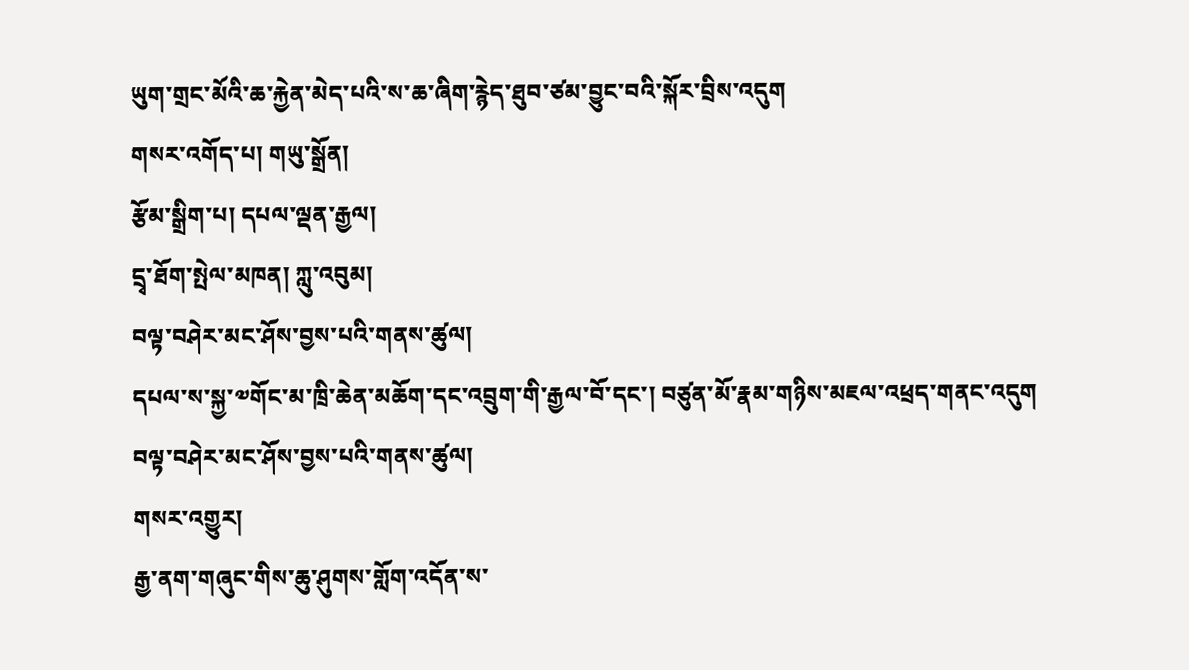ཡུག་གྲང་མོའི་ཆ་རྐྱེན་མེད་པའི་ས་ཆ་ཞིག་རྙེད་ཐུབ་ཙམ་བྱུང་བའི་སྐོར་བྲིས་འདུག
གསར་འགོད་པ། གཡུ་སྒྲོན།
རྩོམ་སྒྲིག་པ། དཔལ་ལྡན་རྒྱལ།
དྲྭ་ཐོག་སྤེལ་མཁན། ཀླུ་འབུམ།
བལྟ་བཤེར་མང་ཤོས་བྱས་པའི་གནས་ཚུལ།
དཔལ་ས་སྐྱ་༧གོང་མ་ཁྲི་ཆེན་མཆོག་དང་འབྲུག་གི་རྒྱལ་བོ་དང་། བཙུན་མོ་རྣམ་གཉིས་མཇལ་འཕྲད་གནང་འདུག
བལྟ་བཤེར་མང་ཤོས་བྱས་པའི་གནས་ཚུལ།
གསར་འགྱུར།
རྒྱ་ནག་གཞུང་གིས་ཆུ་ཤུགས་གློག་འདོན་ས་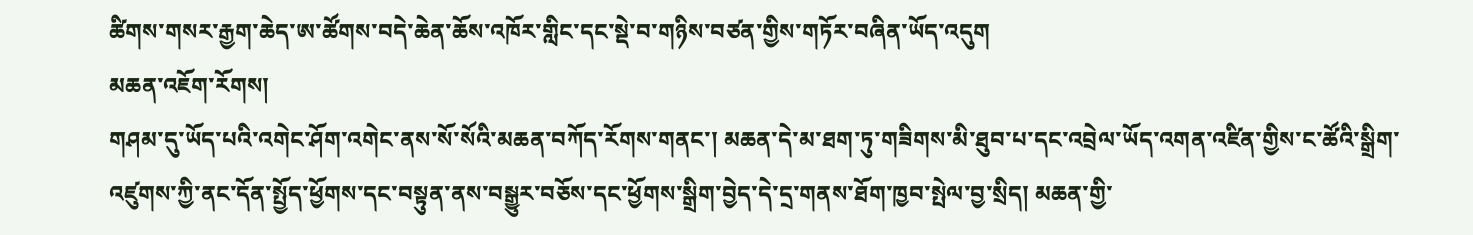ཚིགས་གསར་རྒྱག་ཆེད་ཨ་ཚོགས་བདེ་ཆེན་ཆོས་འཁོར་གླིང་དང་སྡེ་བ་གཉིས་བཙན་གྱིས་གཏོར་བཞིན་ཡོད་འདུག
མཆན་འཇོག་རོགས།
གཤམ་དུ་ཡོད་པའི་འགེང་ཤོག་འགེང་ནས་སོ་སོའི་མཆན་བཀོད་རོགས་གནང་། མཆན་དེ་མ་ཐག་ཏུ་གཟིགས་མི་ཐུབ་པ་དང་འབྲེལ་ཡོད་འགན་འཛིན་གྱིས་ང་ཚོའི་སྒྲིག་འཛུགས་ཀྱི་ནང་དོན་སྤྱོད་ཕྱོགས་དང་བསྟུན་ནས་བསྒྱུར་བཅོས་དང་ཕྱོགས་སྒྲིག་བྱེད་དེ་དྲ་གནས་ཐོག་ཁྱབ་སྤེལ་བྱ་སྲིད། མཆན་གྱི་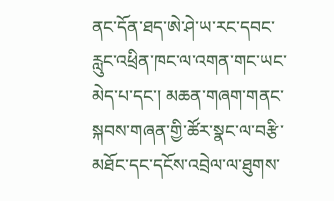ནང་དོན་ཐད་ཨེ་ཤེ་ཡ་རང་དབང་རླུང་འཕྲིན་ཁང་ལ་འགན་གང་ཡང་མེད་པ་དང་། མཆན་གཞག་གནང་སྐབས་གཞན་གྱི་ཚོར་སྣང་ལ་བརྩི་མཐོང་དང་དངོས་འབྲེལ་ལ་ཐུགས་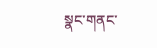སྣང་གནང་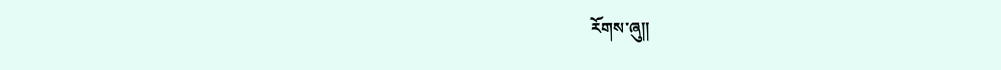རོགས་ཞུ༎